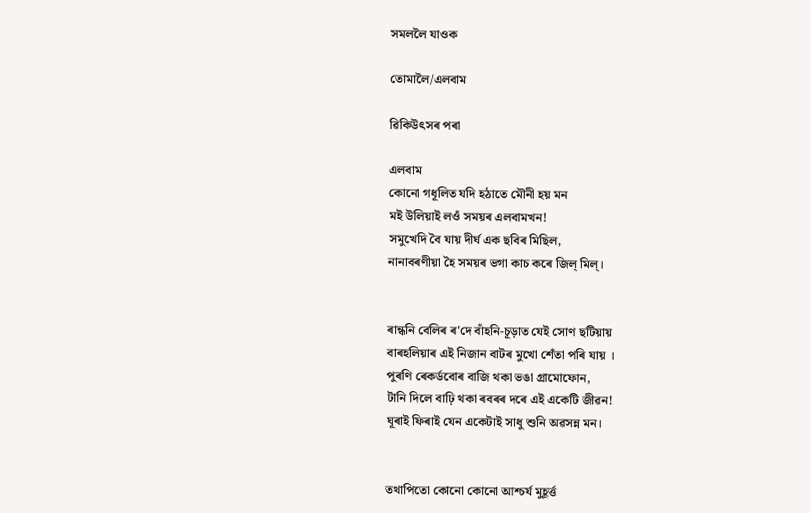সমললৈ যাওক

তোমালৈ/এলবাম

ৱিকিউৎসৰ পৰা

এলবাম
কোনো গধূলিত যদি হঠাতে মৌনী হয় মন
মই উলিয়াই লওঁ সময়ৰ এলবামখন!
সমুখেদি বৈ যায় দীর্ঘ এক ছবিৰ মিছিল,
নানাবৰণীয়া হৈ সময়ৰ ভগা কাচ কৰে জিল্‌ মিল্।


ৰান্ধনি বেলিৰ ৰ'দে বাঁহনি-চূড়াত যেই সোণ ছটিয়ায়
বাৰহলিয়াৰ এই নিজান বাটৰ মুখো শেঁতা পৰি যায় ।
পুৰণি ৰেকৰ্ডবোৰ বাজি থকা ভঙা গ্রামোফোন,
টানি দিলে বাঢ়ি থকা ৰবৰৰ দৰে এই একেটি জীৱন!
ঘূৰাই ফিৰাই যেন একেটাই সাধু শুনি অৱসন্ন মন।


তথাপিতো কোনো কোনো আশ্চর্য মুহূৰ্ত্ত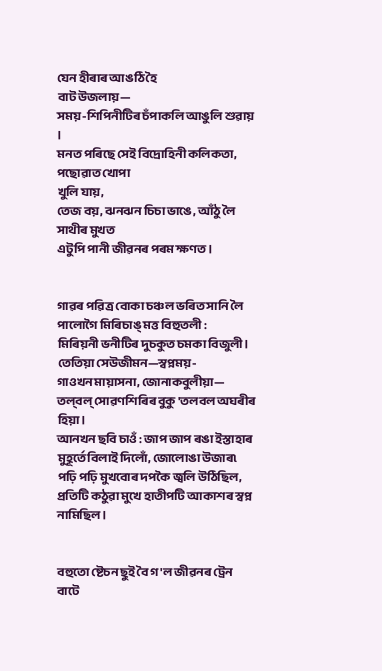যেন হীৰাৰ আঙঠি হৈ
বাট উজলায়—
সময়-শিপিনীটিৰ চঁপাকলি আঙুলি শুৱায় ।
মনত পৰিছে সেই বিদ্রোহিনী কলিকতা, পছোৱাত খোপা
খুলি যায়,
তেজ বয়, ঝনঝন চিচা ভাঙে, আঁঠু লৈ সাথীৰ মুখত
এটুপি পানী জীৱনৰ পৰম ক্ষণত।


গাৱৰ পৱিত্ৰ বোকা চঞ্চল ভৰিত সানি লৈ
পালোগৈ মিৰিচাঙ্ মত্ত বিহুতলী :
মিৰিয়নী ভনীটিৰ দুচকুত চমকা বিজুলী।
তেতিয়া সেউজীমন—স্বপ্নময়-
গাওখন মায়াসনা, জোনাকবুলীয়া—
তল্‌বল্‌ সোৱণশিৰিৰ বুকু 'তলবল অঘৰীৰ হিয়া।
আনখন ছবি চাওঁ : জাপ জাপ ৰঙা ইস্তাহাৰ
মুহূর্তে বিলাই দিলোঁ, জোলোঙা উজাৰ৷
পঢ়ি পঢ়ি মুখবোৰ দপকৈ জ্বলি উঠিছিল,
প্রতিটি কঠুৱা মুখে হাতীপটি আকাশৰ স্বপ্ন নামিছিল।


বহুতো ষ্টেচন ছুই বৈ গ'ল জীৱনৰ ট্ৰেন
বাটে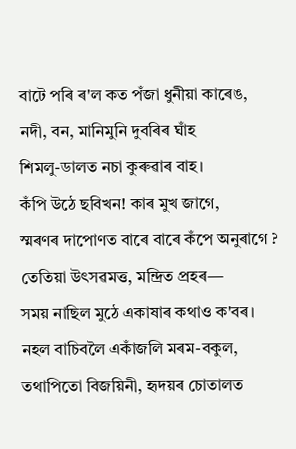বাটে পৰি ৰ'ল কত পঁজা ধুনীয়া কাৰেঙ,
নদী, বন, মানিমুনি দুবৰিৰ ঘাঁহ
শিমলু-ডালত নচা কুৰুৱাৰ বাহ।
কঁপি উঠে ছবিখন! কাৰ মুখ জাগে,
স্মৰণৰ দাপোণত বাৰে বাৰে কঁপে অনুৰাগে ?
তেতিয়া উৎসৱমত্ত, মন্দ্ৰিত প্ৰহৰ—
সময় নাছিল মুঠে একাষাৰ কথাও ক'বৰ।
নহল বাচিবলৈ একাঁজলি মৰম-বকুল,
তথাপিতো বিজয়িনী, হৃদয়ৰ চোতালত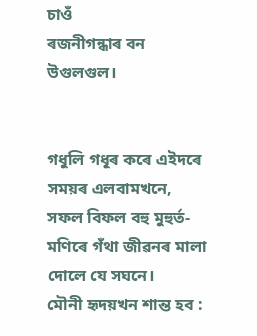চাওঁ
ৰজনীগন্ধাৰ বন
উগুলগুল।


গধুলি গধূৰ কৰে এইদৰে সময়ৰ এলবামখনে,
সফল বিফল বহু মুহুৰ্ত-মণিৰে গঁথা জীৱনৰ মালা
দোলে যে সঘনে।
মৌনী হৃদয়খন শান্ত হব :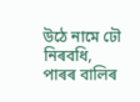উঠে নামে ঢৌ নিৰবধি,
পাৰৰ বালিৰ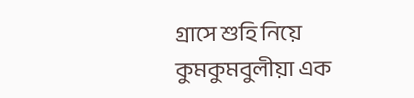গ্ৰাসে শুহি নিয়ে কুমকুমবুলীয়া এক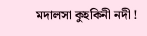মদালসা কুহকিনী নদী !